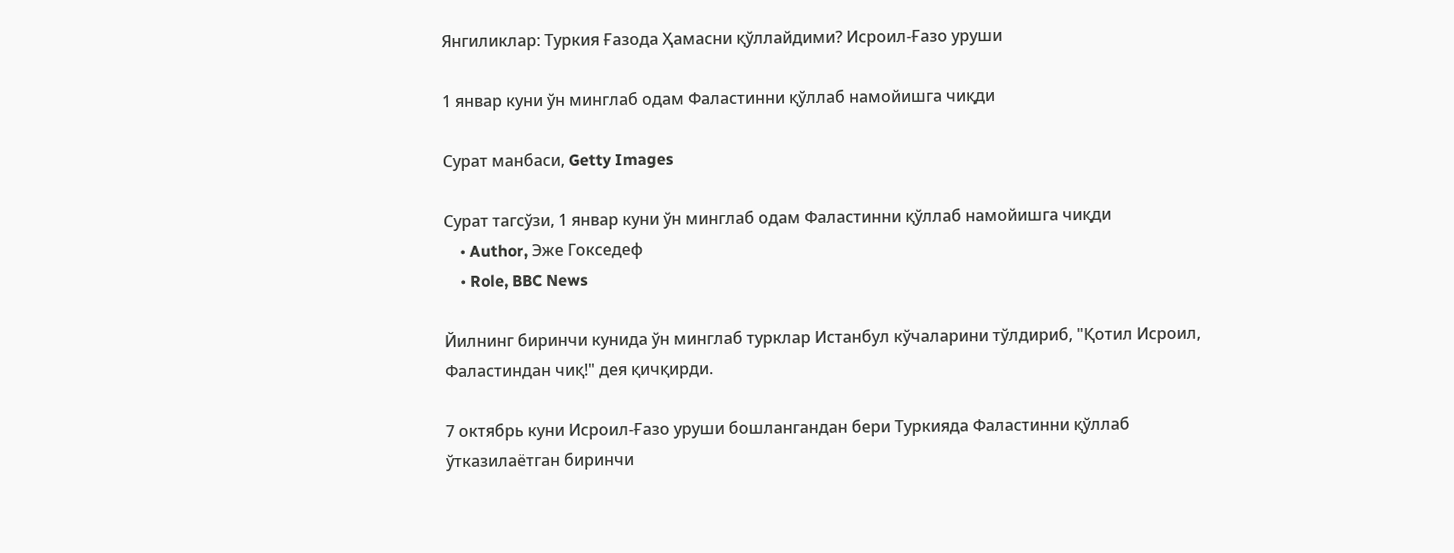Янгиликлар: Туркия Ғазода Ҳамасни қўллайдими? Исроил-Ғазо уруши

1 январ куни ўн минглаб одам Фаластинни қўллаб намойишга чиқди

Сурат манбаси, Getty Images

Сурат тагсўзи, 1 январ куни ўн минглаб одам Фаластинни қўллаб намойишга чиқди
    • Author, Эже Гокседеф
    • Role, BBC News

Йилнинг биринчи кунида ўн минглаб турклар Истанбул кўчаларини тўлдириб, "Қотил Исроил, Фаластиндан чиқ!" дея қичқирди.

7 октябрь куни Исроил-Ғазо уруши бошлангандан бери Туркияда Фаластинни қўллаб ўтказилаётган биринчи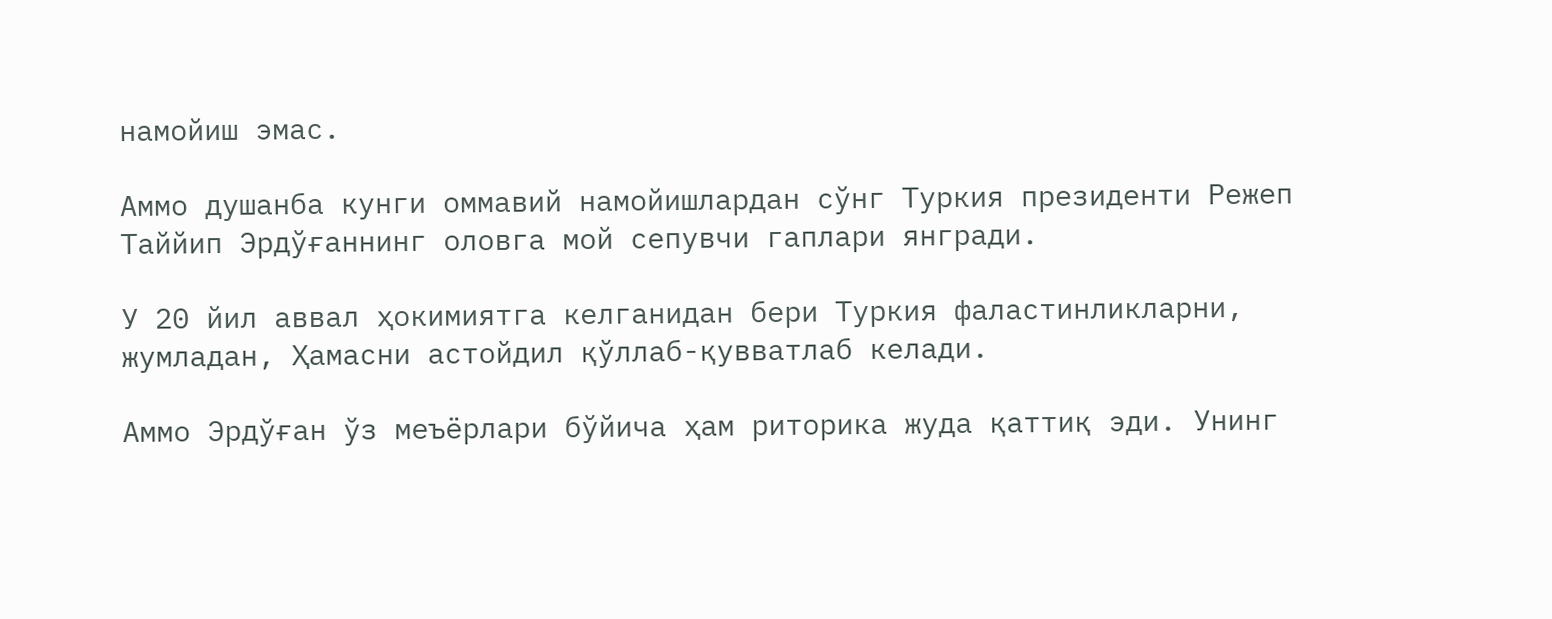намойиш эмас.

Аммо душанба кунги оммавий намойишлардан сўнг Туркия президенти Режеп Таййип Эрдўғаннинг оловга мой сепувчи гаплари янгради.

У 20 йил аввал ҳокимиятга келганидан бери Туркия фаластинликларни, жумладан, Ҳамасни астойдил қўллаб-қувватлаб келади.

Аммо Эрдўған ўз меъёрлари бўйича ҳам риторика жуда қаттиқ эди. Унинг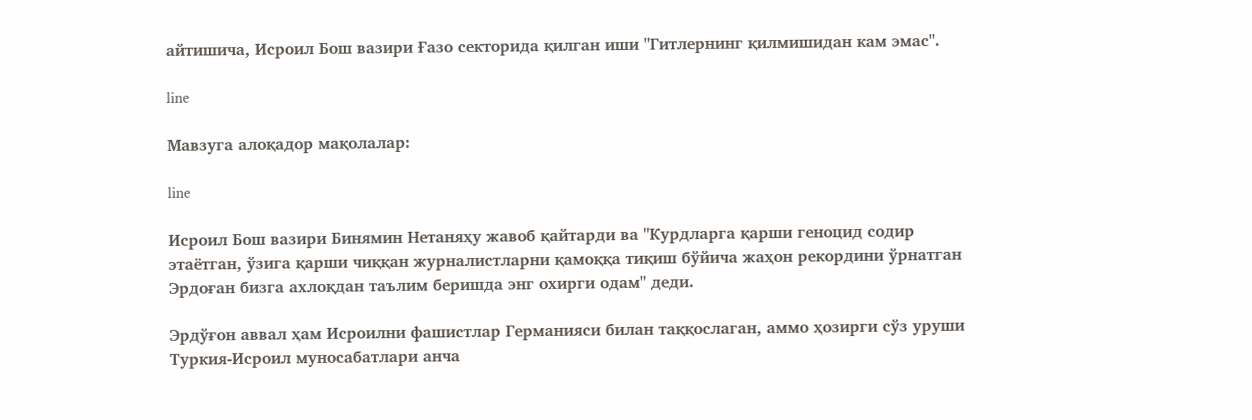айтишича, Исроил Бош вазири Ғазо секторида қилган иши "Гитлернинг қилмишидан кам эмас".

line

Мавзуга алоқадор мақолалар:

line

Исроил Бош вазири Бинямин Нетаняҳу жавоб қайтарди ва "Курдларга қарши геноцид содир этаётган, ўзига қарши чиққан журналистларни қамоққа тиқиш бўйича жаҳон рекордини ўрнатган Эрдоған бизга ахлоқдан таълим беришда энг охирги одам" деди.

Эрдўғон аввал ҳам Исроилни фашистлар Германияси билан таққослаган, аммо ҳозирги сўз уруши Туркия-Исроил муносабатлари анча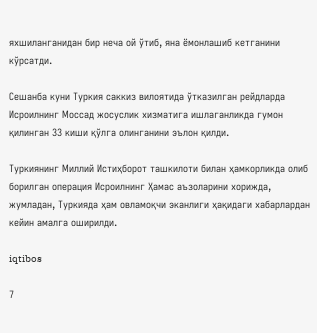яхшиланганидан бир неча ой ўтиб, яна ёмонлашиб кетганини кўрсатди.

Сешанба куни Туркия саккиз вилоятида ўтказилган рейдларда Исроилнинг Моссад жосуслик хизматига ишлаганликда гумон қилинган 33 киши қўлга олинганини эълон қилди.

Туркиянинг Миллий Истиҳборот ташкилоти билан ҳамкорликда олиб борилган операция Исроилнинг Ҳамас аъзоларини хорижда, жумладан, Туркияда ҳам овламоқчи эканлиги ҳақидаги хабарлардан кейин амалга оширилди.

iqtibos

7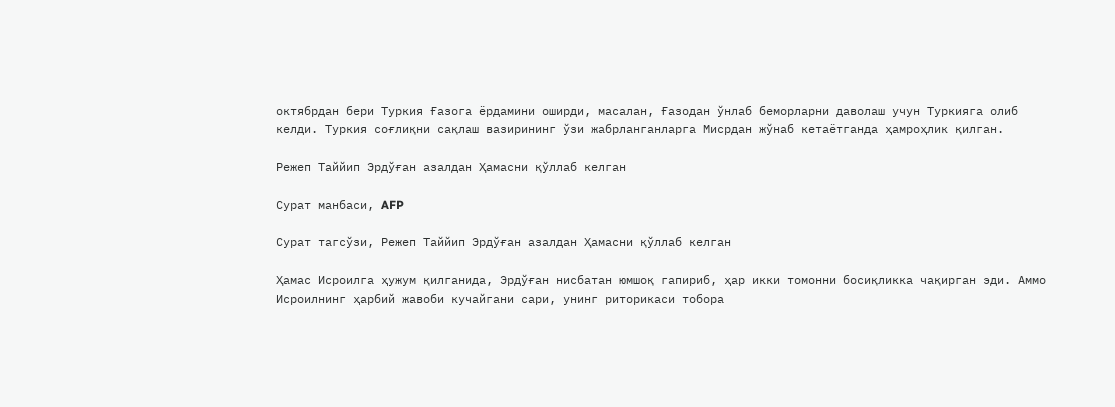октябрдан бери Туркия Ғазога ёрдамини оширди, масалан, Ғазодан ўнлаб беморларни даволаш учун Туркияга олиб келди. Туркия соғлиқни сақлаш вазирининг ўзи жабрланганларга Мисрдан жўнаб кетаётганда ҳамроҳлик қилган.

Режеп Таййип Эрдўған азалдан Ҳамасни қўллаб келган

Сурат манбаси, AFP

Сурат тагсўзи, Режеп Таййип Эрдўған азалдан Ҳамасни қўллаб келган

Ҳамас Исроилга ҳужум қилганида, Эрдўған нисбатан юмшоқ гапириб, ҳар икки томонни босиқликка чақирган эди. Аммо Исроилнинг ҳарбий жавоби кучайгани сари, унинг риторикаси тобора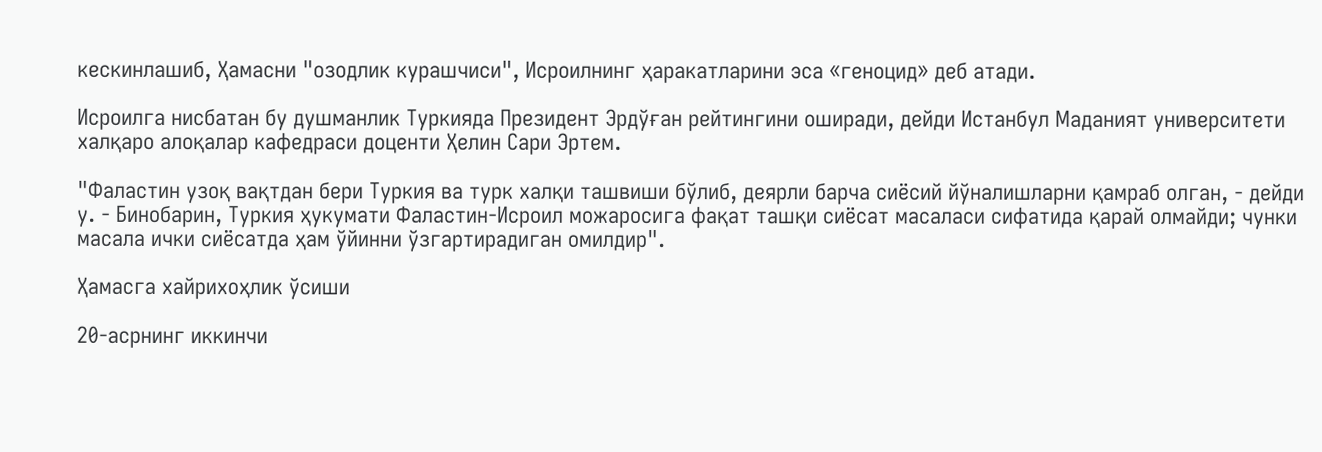кескинлашиб, Ҳамасни "озодлик курашчиси", Исроилнинг ҳаракатларини эса «геноцид» деб атади.

Исроилга нисбатан бу душманлик Туркияда Президент Эрдўған рейтингини оширади, дейди Истанбул Маданият университети халқаро алоқалар кафедраси доценти Ҳелин Сари Эртем.

"Фаластин узоқ вақтдан бери Туркия ва турк халқи ташвиши бўлиб, деярли барча сиёсий йўналишларни қамраб олган, - дейди у. - Бинобарин, Туркия ҳукумати Фаластин-Исроил можаросига фақат ташқи сиёсат масаласи сифатида қарай олмайди; чунки масала ички сиёсатда ҳам ўйинни ўзгартирадиган омилдир".

Ҳамасга хайрихоҳлик ўсиши

20-асрнинг иккинчи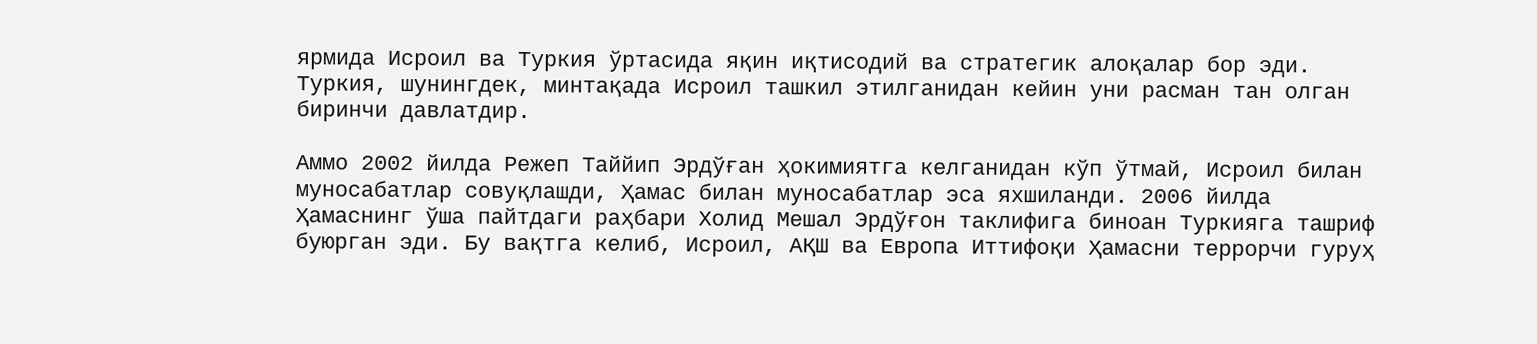ярмида Исроил ва Туркия ўртасида яқин иқтисодий ва стратегик алоқалар бор эди. Туркия, шунингдек, минтақада Исроил ташкил этилганидан кейин уни расман тан олган биринчи давлатдир.

Аммо 2002 йилда Режеп Таййип Эрдўған ҳокимиятга келганидан кўп ўтмай, Исроил билан муносабатлар совуқлашди, Ҳамас билан муносабатлар эса яхшиланди. 2006 йилда Ҳамаснинг ўша пайтдаги раҳбари Холид Мешал Эрдўғон таклифига биноан Туркияга ташриф буюрган эди. Бу вақтга келиб, Исроил, АҚШ ва Европа Иттифоқи Ҳамасни террорчи гуруҳ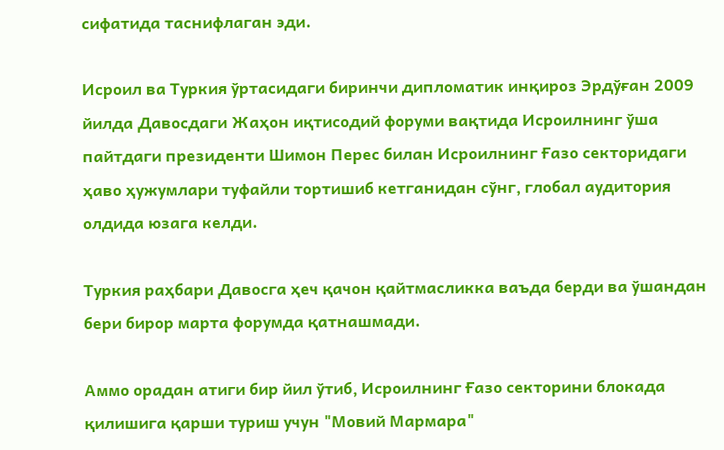сифатида таснифлаган эди.

Исроил ва Туркия ўртасидаги биринчи дипломатик инқироз Эрдўған 2009 йилда Давосдаги Жаҳон иқтисодий форуми вақтида Исроилнинг ўша пайтдаги президенти Шимон Перес билан Исроилнинг Ғазо секторидаги ҳаво ҳужумлари туфайли тортишиб кетганидан сўнг, глобал аудитория олдида юзага келди.

Туркия раҳбари Давосга ҳеч қачон қайтмасликка ваъда берди ва ўшандан бери бирор марта форумда қатнашмади.

Аммо орадан атиги бир йил ўтиб, Исроилнинг Ғазо секторини блокада қилишига қарши туриш учун "Мовий Мармара"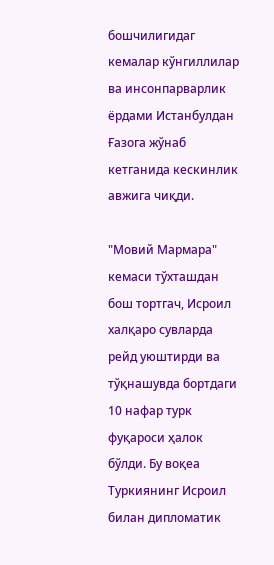бошчилигидаг кемалар кўнгиллилар ва инсонпарварлик ёрдами Истанбулдан Ғазога жўнаб кетганида кескинлик авжига чиқди.

"Мовий Мармара" кемаси тўхташдан бош тортгач, Исроил халқаро сувларда рейд уюштирди ва тўқнашувда бортдаги 10 нафар турк фуқароси ҳалок бўлди. Бу воқеа Туркиянинг Исроил билан дипломатик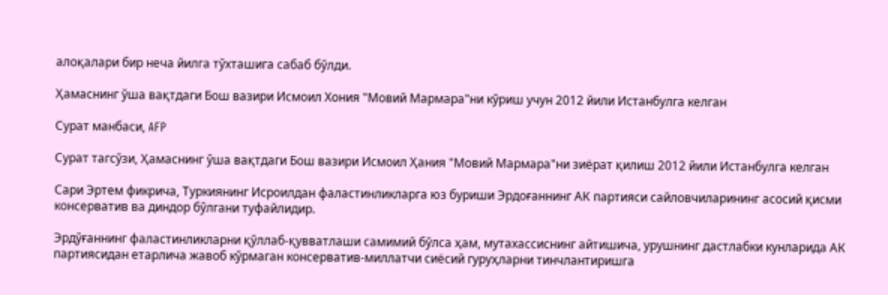алоқалари бир неча йилга тўхташига сабаб бўлди.

Ҳамаснинг ўша вақтдаги Бош вазири Исмоил Хония "Мовий Мармара"ни кўриш учун 2012 йили Истанбулга келган

Сурат манбаси, AFP

Сурат тагсўзи, Ҳамаснинг ўша вақтдаги Бош вазири Исмоил Ҳания "Мовий Мармара"ни зиёрат қилиш 2012 йили Истанбулга келган

Сари Эртем фикрича, Туркиянинг Исроилдан фаластинликларга юз буриши Эрдоғаннинг АК партияси сайловчиларининг асосий қисми консерватив ва диндор бўлгани туфайлидир.

Эрдўғаннинг фаластинликларни қўллаб-қувватлаши самимий бўлса ҳам, мутахассиснинг айтишича, урушнинг дастлабки кунларида АК партиясидан етарлича жавоб кўрмаган консерватив-миллатчи сиёсий гуруҳларни тинчлантиришга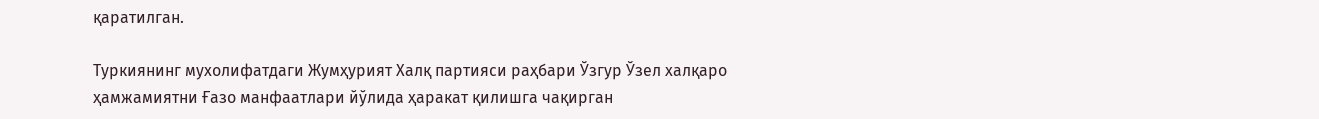қаратилган.

Туркиянинг мухолифатдаги Жумҳурият Халқ партияси раҳбари Ўзгур Ўзел халқаро ҳамжамиятни Ғазо манфаатлари йўлида ҳаракат қилишга чақирган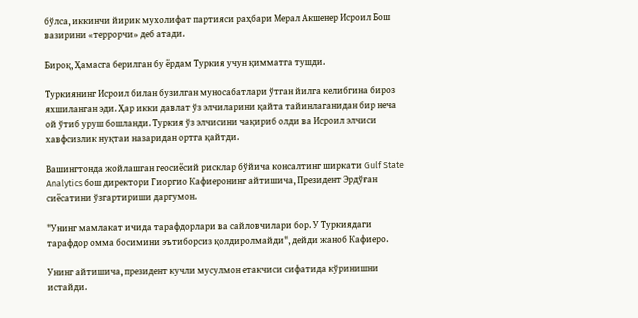бўлса, иккинчи йирик мухолифат партияси раҳбари Мерал Акшенер Исроил Бош вазирини «террорчи» деб атади.

Бироқ, Ҳамасга берилган бу ёрдам Туркия учун қимматга тушди.

Туркиянинг Исроил билан бузилган муносабатлари ўтган йилга келибгина бироз яхшиланган эди. Ҳар икки давлат ўз элчиларини қайта тайинлаганидан бир неча ой ўтиб уруш бошланди. Туркия ўз элчисини чақириб олди ва Исроил элчиси хавфсизлик нуқтаи назаридан ортга қайтди.

Вашингтонда жойлашган геосиёсий рисклар бўйича консалтинг ширкати Gulf State Analytics бош директори Гиоргио Кафиеронинг айтишича, Президент Эрдўған сиёсатини ўзгартириши даргумон.

"Унинг мамлакат ичида тарафдорлари ва сайловчилари бор. У Туркиядаги тарафдор омма босимини эътиборсиз қолдиролмайди", дейди жаноб Кафиеро.

Унинг айтишича, президент кучли мусулмон етакчиси сифатида кўринишни истайди.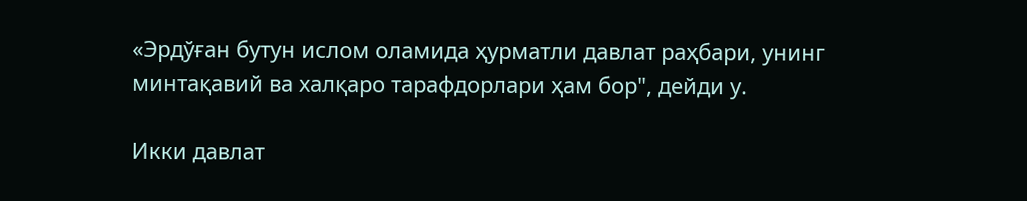«Эрдўған бутун ислом оламида ҳурматли давлат раҳбари, унинг минтақавий ва халқаро тарафдорлари ҳам бор", дейди у.

Икки давлат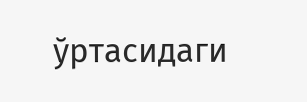ўртасидаги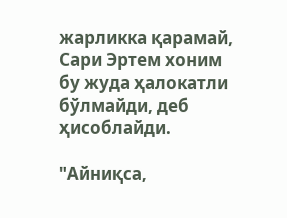жарликка қарамай, Сари Эртем хоним бу жуда ҳалокатли бўлмайди, деб ҳисоблайди.

"Айниқса,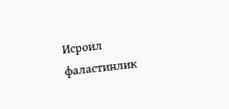Исроил фаластинлик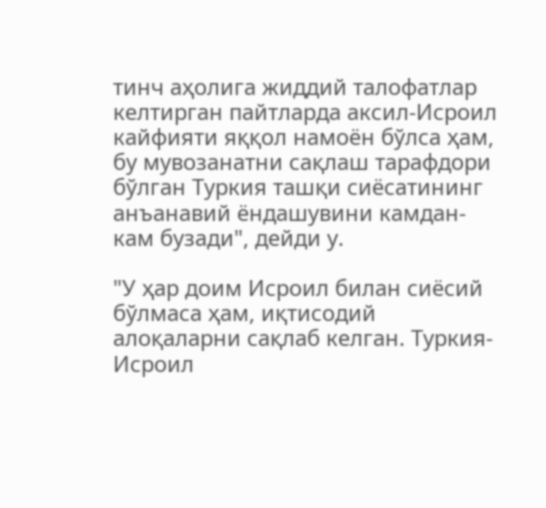тинч аҳолига жиддий талофатлар келтирган пайтларда аксил-Исроил кайфияти яққол намоён бўлса ҳам, бу мувозанатни сақлаш тарафдори бўлган Туркия ташқи сиёсатининг анъанавий ёндашувини камдан-кам бузади", дейди у.

"У ҳар доим Исроил билан сиёсий бўлмаса ҳам, иқтисодий алоқаларни сақлаб келган. Туркия-Исроил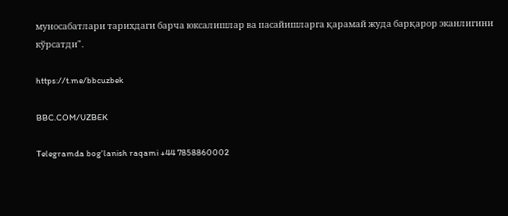муносабатлари тарихдаги барча юксалишлар ва пасайишларга қарамай жуда барқарор эканлигини кўрсатди".

https://t.me/bbcuzbek

BBC.COM/UZBEK

Telegramda bog'lanish raqami +44 7858860002